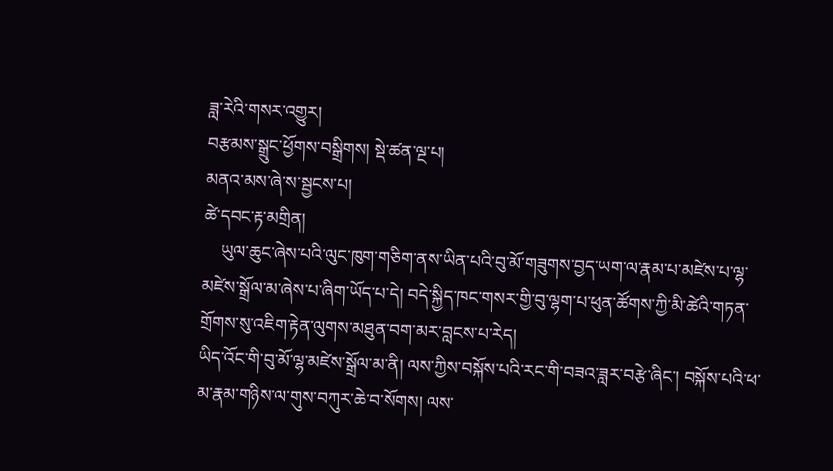ཟླ་རེའི་གསར་འགྱུར།
བརྩམས་སྒྲུང་ཕྱོགས་བསྒྲིགས། སྡེ་ཚན་ལྔ་པ།
མནའ་མས་ཞེ་ས་སྦྱངས་པ།
ཚེ་དབང་རྟ་མགྲིན།
    ཡུལ་ཆུང་ཞེས་པའི་ལུང་ཁུག་གཅིག་ནས་ཡིན་པའི་བུ་མོ་གཟུགས་བྱད་ཡག་ལ་རྣམ་པ་མཛེས་པ་ལྷ་མཛེས་སྒྲོལ་མ་ཞེས་པ་ཞིག་ཡོད་པ་དེ། བདེ་སྐྱིད་ཁང་གསར་གྱི་བུ་ལྷག་པ་ཕུན་ཚོགས་ཀྱི་མི་ཚེའི་གཏན་གྲོགས་སུ་འཇིག་རྟེན་ལུགས་མཐུན་བག་མར་བླངས་པ་རེད།
ཡིད་འོང་གི་བུ་མོ་ལྷ་མཛེས་སྒྲོལ་མ་ནི། ལས་ཀྱིས་བསྐོས་པའི་རང་གི་བཟའ་ཟླར་བརྩེ་ཞིང་། བསྐོས་པའི་ཕ་མ་རྣམ་གཉིས་ལ་གུས་བཀུར་ཆེ་བ་སོགས། ལས་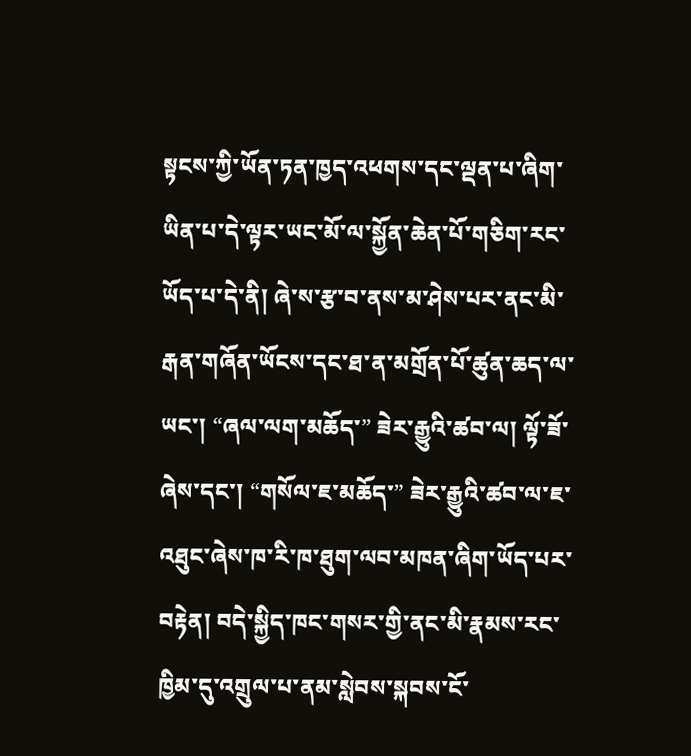སྟངས་ཀྱི་ཡོན་ཏན་ཁྱད་འཕགས་དང་ལྡན་པ་ཞིག་ཡིན་པ་དེ་ལྟར་ཡང་མོ་ལ་སྐྱོན་ཆེན་པོ་གཅིག་རང་ཡོད་པ་དེ་ནི། ཞེ་ས་རྩ་བ་ནས་མ་ཤེས་པར་ནང་མི་རྒན་གཞོན་ཡོངས་དང་ཐ་ན་མགྲོན་པོ་ཚུན་ཆད་ལ་ཡང་། “ཞལ་ལག་མཆོད་” ཟེར་རྒྱུའི་ཚབ་ལ། ལྟོ་ཟོ་ཞེས་དང་། “གསོལ་ཇ་མཆོད་” ཟེར་རྒྱུའི་ཚབ་ལ་ཇ་འཐུང་ཞེས་ཁ་རི་ཁ་ཐུག་ལབ་མཁན་ཞིག་ཡོད་པར་བརྟེན། བདེ་སྐྱིད་ཁང་གསར་གྱི་ནང་མི་རྣམས་རང་ཁྱིམ་དུ་འགྲུལ་པ་ནམ་སླེབས་སྐབས་ངོ་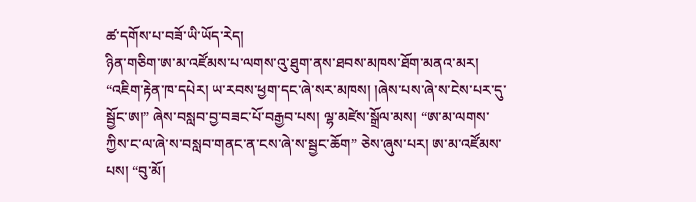ཚ་དགོས་པ་བཟོ་ཡི་ཡོད་རེད།
ཉིན་གཅིག་ཨ་མ་འཛོམས་པ་ལགས་འུ་ཐུག་ནས་ཐབས་མཁས་ཐོག་མནའ་མར། “འཇིག་རྟེན་ཁ་དཔེར། ཡ་རབས་ཕྱག་དང་ཞེ་སར་མཁས། །ཞེས་པས་ཞེ་ས་ངེས་པར་དུ་སྦྱོང་ཨ།” ཞེས་བསླབ་བྱ་བཟང་པོ་བརྒྱབ་པས། ལྷ་མཛེས་སྒྲོལ་མས། “ཨ་མ་ལགས་ཀྱིས་ང་ལ་ཞེ་ས་བསླབ་གནང་ན་ངས་ཞེ་ས་སྦྱང་ཆོག” ཅེས་ཞུས་པར། ཨ་མ་འཛོམས་པས། “བུ་མོ།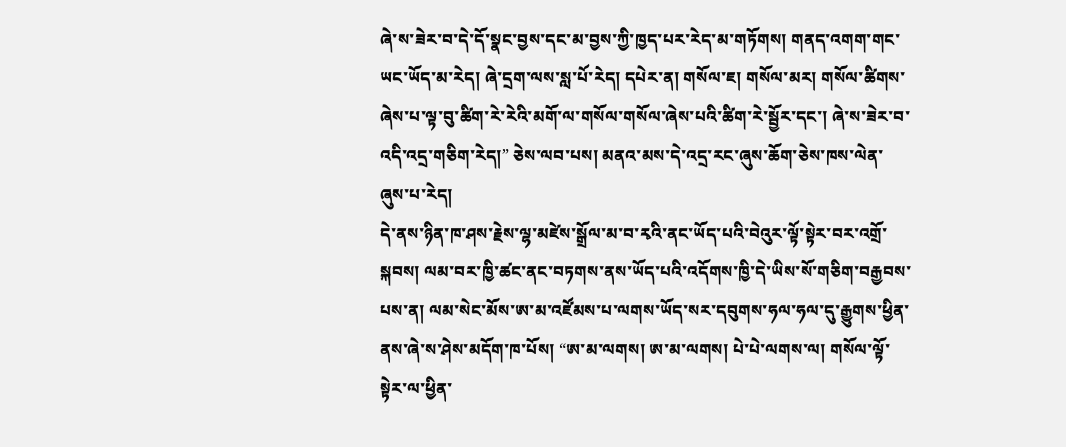ཞེ་ས་ཟེར་བ་དེ་དོ་སྣང་བྱས་དང་མ་བྱས་ཀྱི་ཁྱད་པར་རེད་མ་གཏོགས། གནད་འགག་གང་ཡང་ཡོད་མ་རེད། ཞེ་དྲག་ལས་སླ་པོ་རེད། དཔེར་ན། གསོལ་ཇ། གསོལ་མར། གསོལ་ཚིགས་ཞེས་པ་ལྟ་བུ་ཚིག་རེ་རེའི་མགོ་ལ་གསོལ་གསོལ་ཞེས་པའི་ཚིག་རེ་སྦྱོར་དང་། ཞེ་ས་ཟེར་བ་འདི་འདྲ་གཅིག་རེད།” ཅེས་ལབ་པས། མནའ་མས་དེ་འདྲ་རང་ཞུས་ཆོག་ཅེས་ཁས་ལེན་ཞུས་པ་རེད།
དེ་ནས་ཉིན་ཁ་ཤས་རྗེས་ལྷ་མཛེས་སྒྲོལ་མ་བ་རྭའི་ནང་ཡོད་པའི་བེའུར་ལྟོ་སྟེར་བར་འགྲོ་སྐབས། ལམ་བར་ཁྱི་ཚང་ནང་བཏགས་ནས་ཡོད་པའི་འདོགས་ཁྱི་དེ་ཡིས་སོ་གཅིག་བརྒྱབས་པས་ན། ལམ་སེང་མོས་ཨ་མ་འཛོམས་པ་ལགས་ཡོད་སར་དབུགས་ཧལ་ཧལ་དུ་རྒྱུགས་ཕྱིན་ནས་ཞེ་ས་ཤེས་མདོག་ཁ་པོས། “ཨ་མ་ལགས། ཨ་མ་ལགས། པེ་པེ་ལགས་ལ། གསོལ་ལྟོ་སྟེར་ལ་ཕྱིན་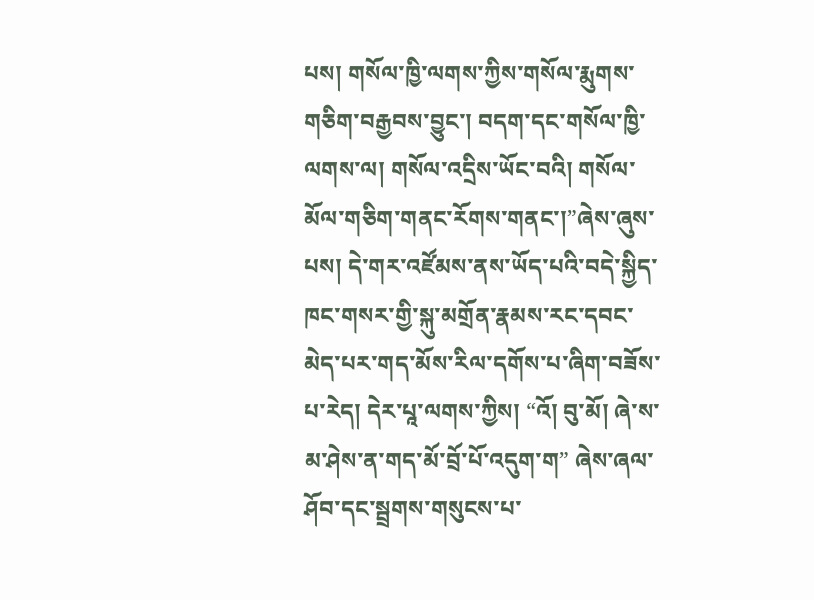པས། གསོལ་ཁྱི་ལགས་ཀྱིས་གསོལ་རྨུགས་གཅིག་བརྒྱབས་བྱུང་། བདག་དང་གསོལ་ཁྱི་ལགས་ལ། གསོལ་འདྲིས་ཡོང་བའི། གསོལ་མོལ་གཅིག་གནང་རོགས་གནང་།”ཞེས་ཞུས་པས། དེ་གར་འཛོམས་ནས་ཡོད་པའི་བདེ་སྐྱིད་ཁང་གསར་གྱི་སྐུ་མགྲོན་རྣམས་རང་དབང་མེད་པར་གད་མོས་རིལ་དགོས་པ་ཞིག་བཟོས་པ་རེད། དེར་པཱ་ལགས་ཀྱིས། “འོ། བུ་མོ། ཞེ་ས་མ་ཤེས་ན་གད་མོ་བྲོ་པོ་འདུག་ག” ཞེས་ཞལ་ཤོབ་དང་སྦྲགས་གསུངས་པ་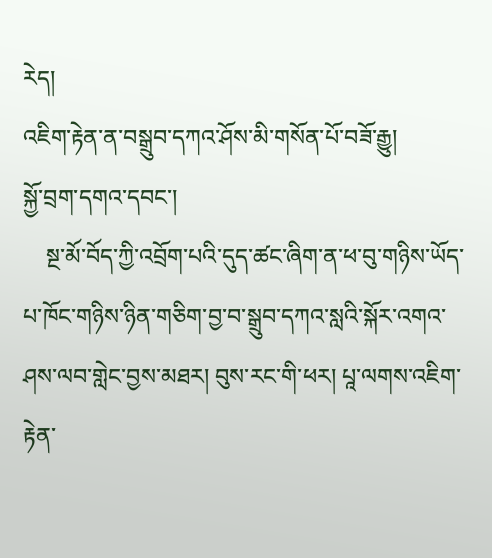རེད།
འཇིག་རྟེན་ན་བསྒྲུབ་དཀའ་ཤོས་མི་གསོན་པོ་བཟོ་རྒྱུ།
སྐྱོ་བྲག་དགའ་དབང་།
    སྔ་མོ་བོད་ཀྱི་འབྲོག་པའི་དུད་ཚང་ཞིག་ན་ཕ་བུ་གཉིས་ཡོད་པ་ཁོང་གཉིས་ཉིན་གཅིག་བྱ་བ་སྒྲུབ་དཀའ་སླའི་སྐོར་འགའ་ཤས་ལབ་གླེང་བྱས་མཐར། བུས་རང་གི་ཕར། པཱ་ལགས་འཇིག་རྟེན་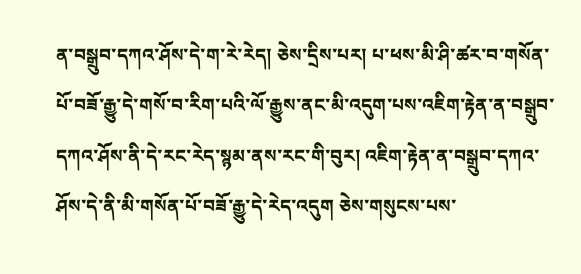ན་བསྒྲུབ་དཀའ་ཤོས་དེ་ག་རེ་རེད། ཅེས་དྲིས་པར། པ་ཕས་མི་ཤི་ཚར་བ་གསོན་པོ་བཟོ་རྒྱུ་དེ་གསོ་བ་རིག་པའི་ལོ་རྒྱུས་ནང་མི་འདུག་པས་འཇིག་རྟེན་ན་བསྒྲུབ་དཀའ་ཤོས་ནི་དེ་རང་རེད་སྙམ་ནས་རང་གི་བུར། འཇིག་རྟེན་ན་བསྒྲུབ་དཀའ་ཤོས་དེ་ནི་མི་གསོན་པོ་བཟོ་རྒྱུ་དེ་རེད་འདུག ཅེས་གསུངས་པས་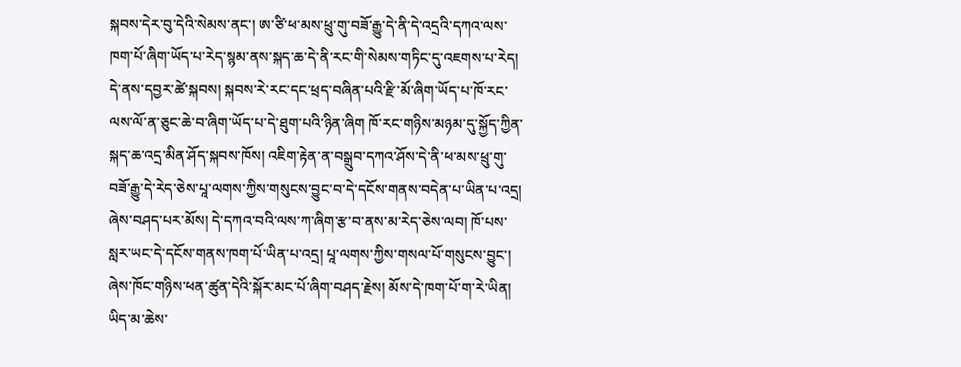སྐབས་དེར་བུ་དེའི་སེམས་ནང་། ཨ་ཙི་ཕ་མས་ཕྲུ་གུ་བཟོ་རྒྱུ་དེ་ནི་དེ་འདྲའི་དཀའ་ལས་ཁག་པོ་ཞིག་ཡོད་པ་རེད་སྙམ་ནས་སྐད་ཆ་དེ་ནི་རང་གི་སེམས་གཏིང་དུ་འཇགས་པ་རེད། དེ་ནས་དབྱར་ཚེ་སྐབས། སྐབས་རེ་རང་དང་ཕྲད་བཞིན་པའི་རྫི་མོ་ཞིག་ཡོད་པ་ཁོ་རང་ལས་ལོ་ན་ཅུང་ཆེ་བ་ཞིག་ཡོད་པ་དེ་ཐུག་པའི་ཉིན་ཞིག ཁོ་རང་གཉིས་མཉམ་དུ་སྐྱོད་ཀྱིན་སྐད་ཆ་འདྲ་མིན་ཤོད་སྐབས་ཁོས། འཇིག་རྟེན་ན་བསྒྲུབ་དཀའ་ཤོས་དེ་ནི་ཕ་མས་ཕྲུ་གུ་བཟོ་རྒྱུ་དེ་རེད་ཅེས་པཱ་ལགས་ཀྱིས་གསུངས་བྱུང་བ་དེ་དངོས་གནས་བདེན་པ་ཡིན་པ་འདྲ། ཞེས་བཤད་པར་མོས། དེ་དཀའ་བའི་ལས་ཀ་ཞིག་རྩ་བ་ནས་མ་རེད་ཅེས་ལབ། ཁོ་པས་སླར་ཡང་དེ་དངོས་གནས་ཁག་པོ་ཡིན་པ་འདྲ། པཱ་ལགས་ཀྱིས་གསལ་པོ་གསུངས་བྱུང་། ཞེས་ཁོང་གཉིས་ཕན་ཚུན་དེའི་སྐོར་མང་པོ་ཞིག་བཤད་རྗེས། མོས་དེ་ཁག་པོ་ག་རེ་ཡིན། ཡིད་མ་ཆེས་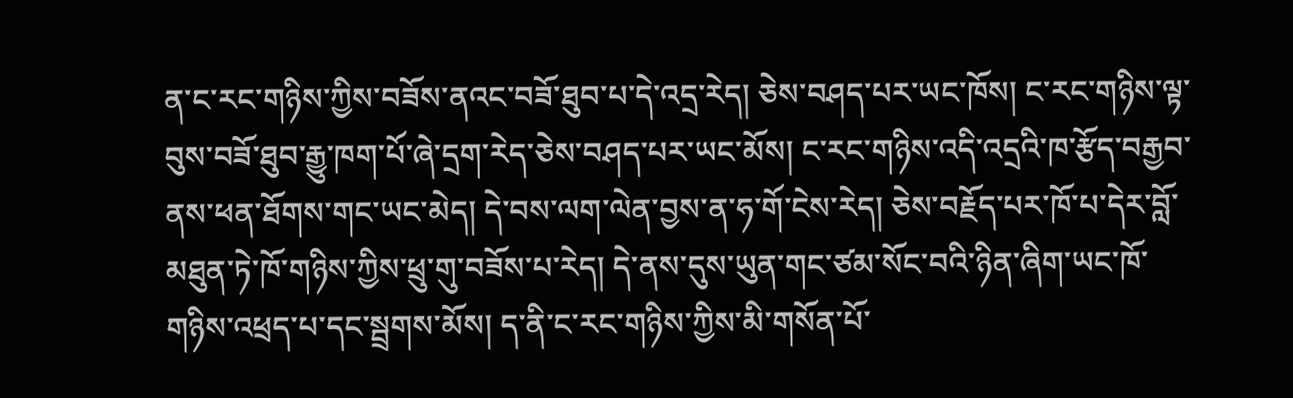ན་ང་རང་གཉིས་ཀྱིས་བཟོས་ནའང་བཟོ་ཐུབ་པ་དེ་འདྲ་རེད། ཅེས་བཤད་པར་ཡང་ཁོས། ང་རང་གཉིས་ལྟ་བུས་བཟོ་ཐུབ་རྒྱུ་ཁག་པོ་ཞེ་དྲག་རེད་ཅེས་བཤད་པར་ཡང་མོས། ང་རང་གཉིས་འདི་འདྲའི་ཁ་རྩོད་བརྒྱབ་ནས་ཕན་ཐོགས་གང་ཡང་མེད། དེ་བས་ལག་ལེན་བྱས་ན་ཧ་གོ་ངེས་རེད། ཅེས་བརྗོད་པར་ཁོ་པ་དེར་བློ་མཐུན་ཏེ་ཁོ་གཉིས་ཀྱིས་ཕྲུ་གུ་བཟོས་པ་རེད། དེ་ནས་དུས་ཡུན་གང་ཙམ་སོང་བའི་ཉིན་ཞིག་ཡང་ཁོ་གཉིས་འཕྲད་པ་དང་སྦྲགས་མོས། ད་ནི་ང་རང་གཉིས་ཀྱིས་མི་གསོན་པོ་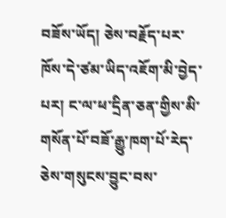བཟོས་ཡོད། ཅེས་བརྗོད་པར་ཁོས་དེ་ཙམ་ཡིད་འཇོག་མི་བྱེད་པར། ང་ལ་ཕ་དྲིན་ཅན་གྱིས་མི་གསོན་པོ་བཟོ་རྒྱུ་ཁག་པོ་རེད་ཅེས་གསུངས་བྱུང་བས་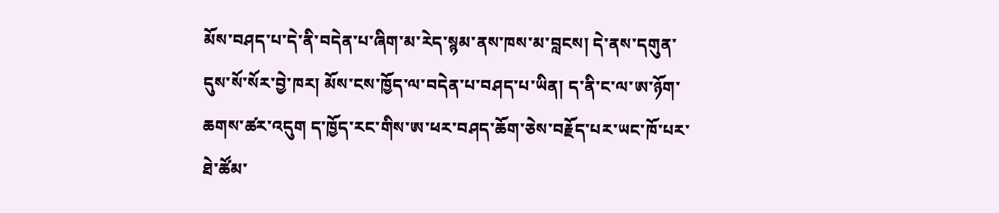མོས་བཤད་པ་དེ་ནི་བདེན་པ་ཞིག་མ་རེད་སྙམ་ནས་ཁས་མ་བླངས། དེ་ནས་དགུན་དུས་སོ་སོར་བྱེ་ཁར། མོས་ངས་ཁྱོད་ལ་བདེན་པ་བཤད་པ་ཡིན། ད་ནི་ང་ལ་ཨ་ཉོག་ཆགས་ཚར་འདུག ད་ཁྱོད་རང་གིས་ཨ་ཕར་བཤད་ཆོག་ཅེས་བརྗོད་པར་ཡང་ཁོ་པར་ཐེ་ཚོམ་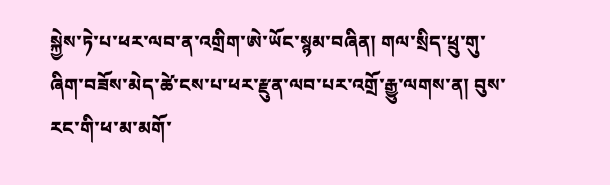སྐྱེས་ཏེ་པ་ཕར་ལབ་ན་འགྲིག་ཨེ་ཡོང་སྙམ་བཞིན། གལ་སྲིད་ཕྲུ་གུ་ཞིག་བཟོས་མེད་ཚེ་ངས་པ་ཕར་རྫུན་ལབ་པར་འགྲོ་རྒྱུ་ལགས་ན། བུས་རང་གི་ཕ་མ་མགོ་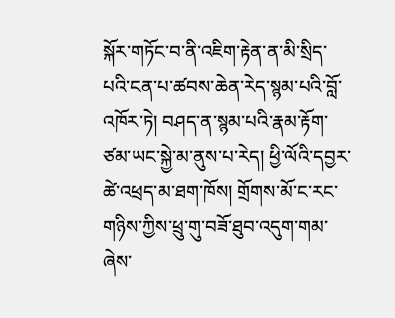སྐོར་གཏོང་བ་ནི་འཇིག་རྟེན་ན་མི་སྲིད་པའི་ངན་པ་ཚབས་ཆེན་རེད་སྙམ་པའི་བློ་འཁོར་ཏེ། བཤད་ན་སྙམ་པའི་རྣམ་རྟོག་ཙམ་ཡང་སྐྱེ་མ་ནུས་པ་རེད། ཕྱི་ལོའི་དབྱར་ཚེ་འཕྲད་མ་ཐག་ཁོས། གྲོགས་མོ་ང་རང་གཉིས་ཀྱིས་ཕྲུ་གུ་བཟོ་ཐུབ་འདུག་གམ་ཞེས་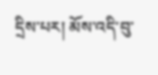དྲིས་པར། མོས་འདི་བུ་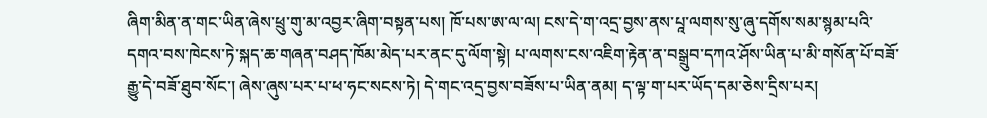ཞིག་མིན་ན་གང་ཡིན་ཞེས་ཕྲུ་གུ་མ་འབྱར་ཞིག་བསྟན་པས། ཁོ་པས་ཨ་ལ་ལ། ངས་དེ་ག་འདྲ་བྱས་ནས་པཱ་ལགས་སུ་ཞུ་དགོས་སམ་སྙམ་པའི་དགའ་བས་ཁེངས་ཏེ་སྐད་ཆ་གཞན་བཤད་ཁོམ་མེད་པར་ནང་དུ་ལོག་སྟེ། པ་ལགས་ངས་འཇིག་རྟེན་ན་བསྒྲུབ་དཀའ་ཤོས་ཡིན་པ་མི་གསོན་པོ་བཟོ་རྒྱུ་དེ་བཟོ་ཐུབ་སོང་། ཞེས་ཞུས་པར་པ་ཕ་ཧང་སངས་ཏེ། དེ་གང་འདྲ་བྱས་བཟོས་པ་ཡིན་ནམ། ད་ལྟ་ག་པར་ཡོད་དམ་ཅེས་དྲིས་པར།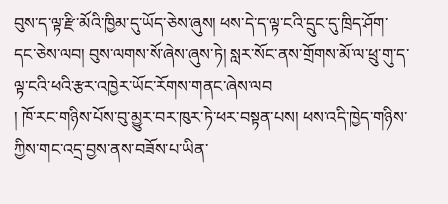བུས་ད་ལྟ་རྫི་མོའི་ཁྱིམ་དུ་ཡོད་ཅེས་ཞུས། ཕས་དེ་ད་ལྟ་ངའི་དྲུང་དུ་ཁྲིད་ཤོག་དང་ཅེས་ལབ། བུས་ལགས་སོ་ཞེས་ཞུས་ཏེ། སླར་སོང་ནས་གྲོགས་མོ་ལ་ཕྲུ་གུ་ད་ལྟ་ངའི་ཕའི་རྩར་འཁྱེར་ཡོང་རོགས་གནང་ཞེས་ལབ
། ཁོ་རང་གཉིས་པོས་བུ་མྱུར་བར་ཁུར་ཏེ་ཕར་བསྟན་པས། ཕས་འདི་ཁྱེད་གཉིས་ཀྱིས་གང་འདྲ་བྱས་ནས་བཟོས་པ་ཡིན་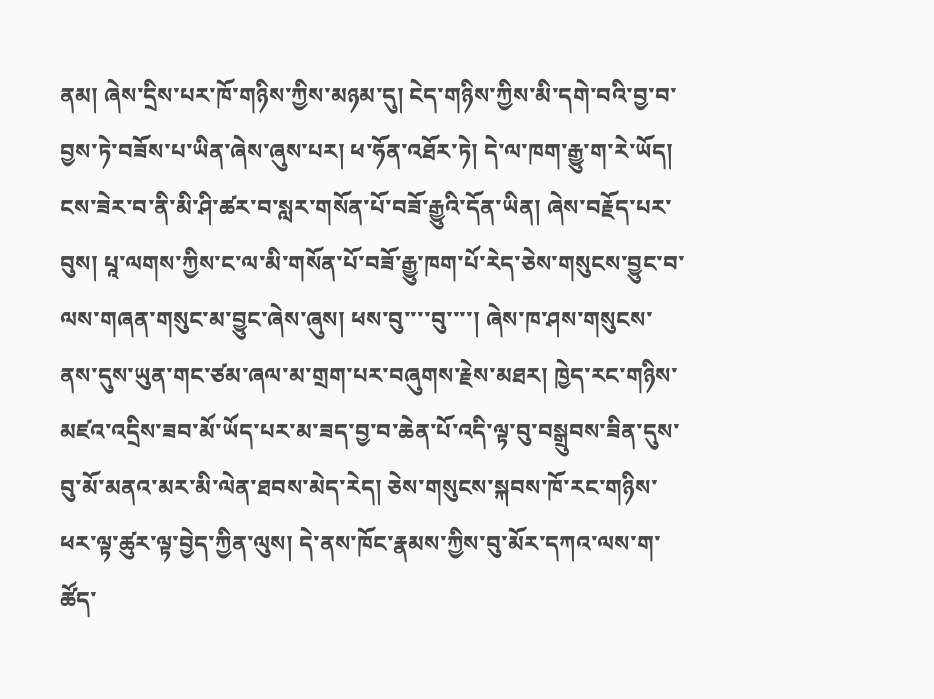ནམ། ཞེས་དྲིས་པར་ཁོ་གཉིས་ཀྱིས་མཉམ་དུ། ངེད་གཉིས་ཀྱིས་མི་དགེ་བའི་བྱ་བ་བྱས་ཏེ་བཟོས་པ་ཡིན་ཞེས་ཞུས་པར། ཕ་ཧོན་འཐོར་ཏེ། དེ་ལ་ཁག་རྒྱུ་ག་རེ་ཡོད། ངས་ཟེར་བ་ནི་མི་ཤི་ཚར་བ་སླར་གསོན་པོ་བཟོ་རྒྱུའི་དོན་ཡིན། ཞེས་བརྗོད་པར་བུས། པཱ་ལགས་ཀྱིས་ང་ལ་མི་གསོན་པོ་བཟོ་རྒྱུ་ཁག་པོ་རེད་ཅེས་གསུངས་བྱུང་བ་ལས་གཞན་གསུང་མ་བྱུང་ཞེས་ཞུས། ཕས་བུ་་་་བུ་་་་། ཞེས་ཁ་ཤས་གསུངས་ནས་དུས་ཡུན་གང་ཙམ་ཞལ་མ་གྲག་པར་བཞུགས་རྗེས་མཐར། ཁྱེད་རང་གཉིས་མཛའ་འདྲིས་ཟབ་མོ་ཡོད་པར་མ་ཟད་བྱ་བ་ཆེན་པོ་འདི་ལྟ་བུ་བསྒྲུབས་ཟིན་དུས་བུ་མོ་མནའ་མར་མི་ལེན་ཐབས་མེད་རེད། ཅེས་གསུངས་སྐབས་ཁོ་རང་གཉིས་ཕར་ལྟ་ཚུར་ལྟ་བྱེད་ཀྱིན་ལུས། དེ་ནས་ཁོང་རྣམས་ཀྱིས་བུ་མོར་དཀའ་ལས་ག་ཚོད་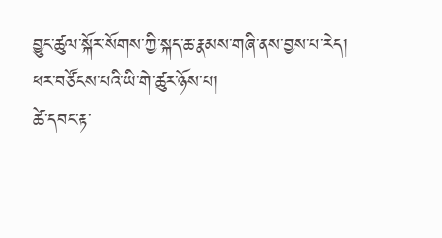བྱུང་ཚུལ་སྐོར་སོགས་ཀྱི་སྐད་ཆ་རྣམས་གཞི་ནས་བྱས་པ་རེད།
ཕར་བཙོངས་པའི་ཡི་གེ་ཚུར་ཉོས་པ།
ཚེ་དབང་རྟ་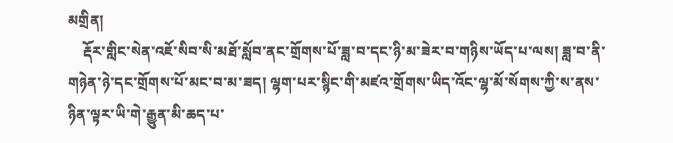མགྲིན།
    རྡོར་གླིང་སེན་འཇོ་སིབ་སི་མཐོ་སློབ་ནང་གྲོགས་པོ་ཟླ་བ་དང་ཉི་མ་ཟེར་བ་གཉིས་ཡོད་པ་ལས། ཟླ་བ་ནི་གཉེན་ཉེ་དང་གྲོགས་པོ་མང་བ་མ་ཟད། ལྷག་པར་སྙིང་གི་མཛའ་གྲོགས་ཡིད་འོང་ལྷ་མོ་སོགས་ཀྱི་ས་ནས་ཉིན་ལྟར་ཡི་གེ་རྒྱུན་མི་ཆད་པ་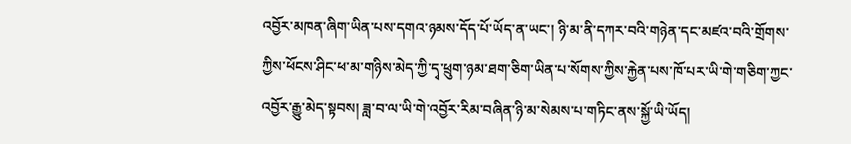འབྱོར་མཁན་ཞིག་ཡིན་པས་དགའ་ཉམས་དོད་པོ་ཡོད་ན་ཡང་། ཉི་མ་ནི་དཀར་བའི་གཉེན་དང་མཛའ་བའི་གྲོགས་ཀྱིས་ཕོངས་ཤིང་ཕ་མ་གཉིས་མེད་ཀྱི་དྭ་ཕྲུག་ཉམ་ཐག་ཅིག་ཡིན་པ་སོགས་ཀྱིས་རྐྱེན་པས་ཁོ་པར་ཡི་གེ་གཅིག་ཀྱང་འབྱོར་རྒྱུ་མེད་སྟབས། ཟླ་བ་ལ་ཡི་གེ་འབྱོར་རིམ་བཞིན་ཉི་མ་སེམས་པ་གཏིང་ནས་སྐྱོ་ཡི་ཡོད།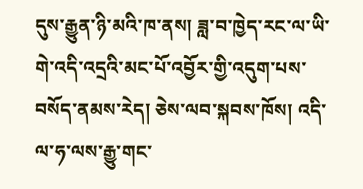དུས་རྒྱུན་ཉི་མའི་ཁ་ནས། ཟླ་བ་ཁྱེད་རང་ལ་ཡི་གེ་འདི་འདྲའི་མང་པོ་འབྱོར་གྱི་འདུག་པས་བསོད་ནམས་རེད། ཅེས་ལབ་སྐབས་ཁོས། འདི་ལ་ཧ་ལས་རྒྱུ་གང་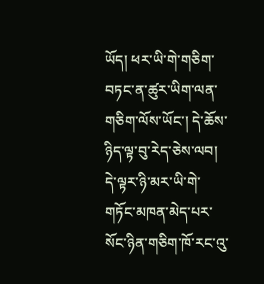ཡོད། ཕར་ཡི་གེ་གཅིག་བཏང་ན་ཚུར་ཡིག་ལན་གཅིག་ལོས་ཡོང་། དེ་ཆོས་ཉིད་ལྟ་བུ་རེད་ཅེས་ལབ།     དེ་ལྟར་ཉི་མར་ཡི་གེ་གཏོང་མཁན་མེད་པར་སོང་ཉིན་གཅིག་ཁོ་རང་འུ་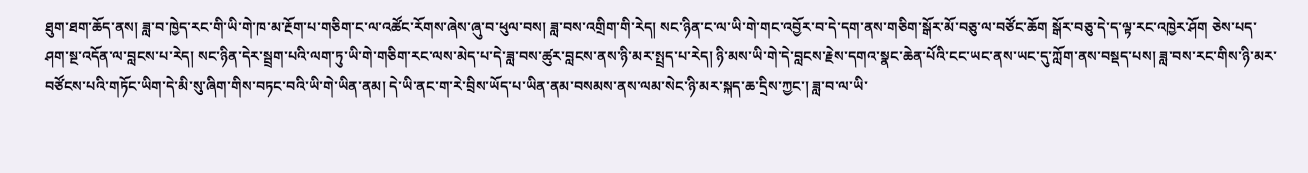ཐུག་ཐག་ཆོད་ནས། ཟླ་བ་ཁྱེད་རང་གི་ཡི་གེ་ཁ་མ་རྔོག་པ་གཅིག་ང་ལ་འཚོང་རོགས་ཞེས་ཞུ་བ་ཕུལ་བས། ཟླ་བས་འགྲིག་གི་རེད། སང་ཉིན་ང་ལ་ཡི་གེ་གང་འབྱོར་བ་དེ་དག་ནས་གཅིག་སྒོར་མོ་བཅུ་ལ་བཙོང་ཆོག སྒོར་བཅུ་དེ་ད་ལྟ་རང་འཁྱེར་ཤོག ཅེས་པད་ཤག་སྔ་འདོན་ལ་བླངས་པ་རེད། སང་ཉིན་དེར་སྦྲག་པའི་ལག་ཏུ་ཡི་གེ་གཅིག་རང་ལས་མེད་པ་དེ་ཟླ་བས་ཚུར་བླངས་ནས་ཉི་མར་སྤྲད་པ་རེད། ཉི་མས་ཡི་གེ་དེ་བླངས་རྗེས་དགའ་སྣང་ཆེན་པོའི་ངང་ཡང་ནས་ཡང་དུ་ཀློག་ནས་བསྡད་པས། ཟླ་བས་རང་གིས་ཉི་མར་བཙོངས་པའི་གཏོང་ཡིག་དེ་མི་སུ་ཞིག་གིས་བཏང་བའི་ཡི་གེ་ཡིན་ནམ། དེ་ཡི་ནང་ག་རེ་བྲིས་ཡོད་པ་ཡིན་ནམ་བསམས་ནས་ལམ་སེང་ཉི་མར་སྐད་ཆ་དྲིས་ཀྱང་། ཟླ་བ་ལ་ཡི་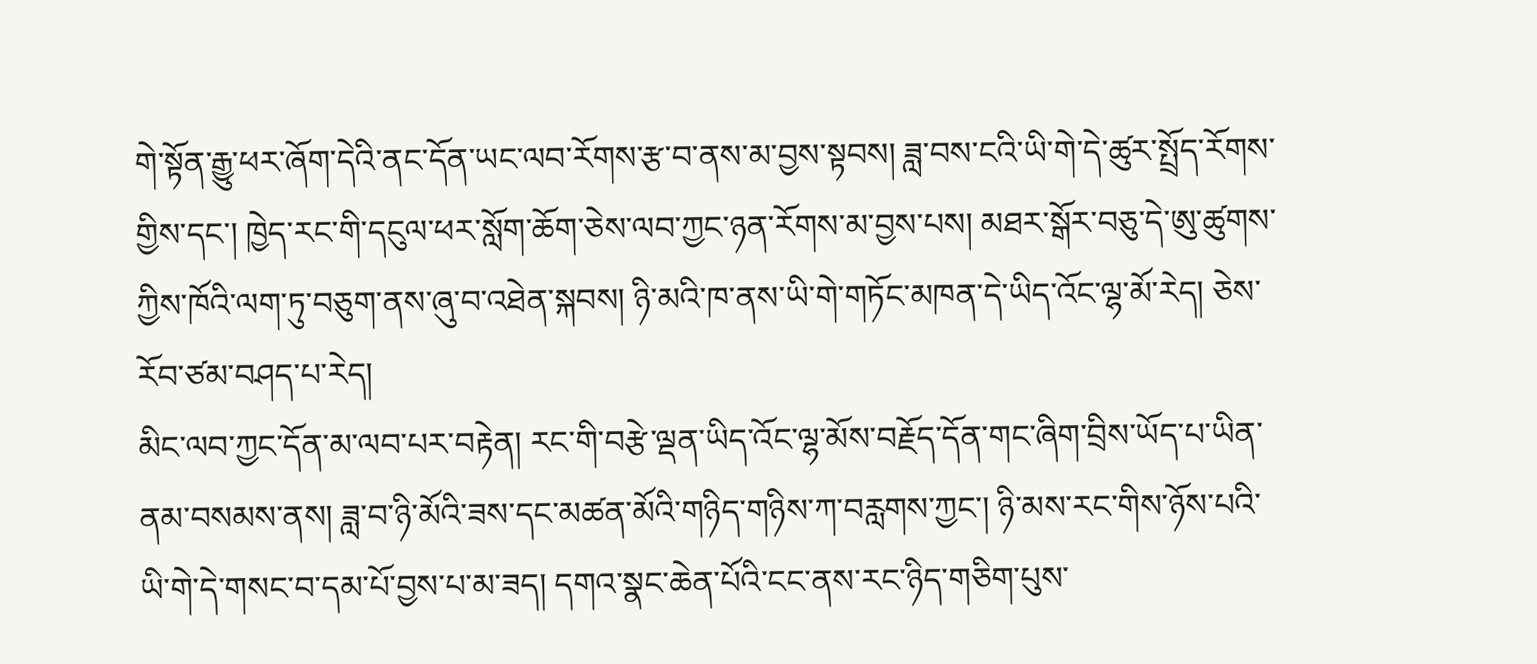གེ་སྟོན་རྒྱུ་ཕར་ཞོག་དེའི་ནང་དོན་ཡང་ལབ་རོགས་རྩ་བ་ནས་མ་བྱས་སྟབས། ཟླ་བས་ངའི་ཡི་གེ་དེ་ཚུར་སྤྲོད་རོགས་གྱིས་དང་། ཁྱེད་རང་གི་དངུལ་ཕར་སློག་ཆོག་ཅེས་ལབ་ཀྱང་ཉན་རོགས་མ་བྱས་པས། མཐར་སྒོར་བཅུ་དེ་ཨུ་ཚུགས་ཀྱིས་ཁོའི་ལག་ཏུ་བཅུག་ནས་ཞུ་བ་འཐེན་སྐབས། ཉི་མའི་ཁ་ནས་ཡི་གེ་གཏོང་མཁན་དེ་ཡིད་འོང་ལྷ་མོ་རེད། ཅེས་རོབ་ཙམ་བཤད་པ་རེད།
མིང་ལབ་ཀྱང་དོན་མ་ལབ་པར་བརྟེན། རང་གི་བརྩེ་ལྡན་ཡིད་འོང་ལྷ་མོས་བརྗོད་དོན་གང་ཞིག་བྲིས་ཡོད་པ་ཡིན་ནམ་བསམས་ནས། ཟླ་བ་ཉི་མོའི་ཟས་དང་མཚན་མོའི་གཉིད་གཉིས་ཀ་བརླགས་ཀྱང་། ཉི་མས་རང་གིས་ཉོས་པའི་ཡི་གེ་དེ་གསང་བ་དམ་པོ་བྱས་པ་མ་ཟད། དགའ་སྣང་ཆེན་པོའི་ངང་ནས་རང་ཉིད་གཅིག་པུས་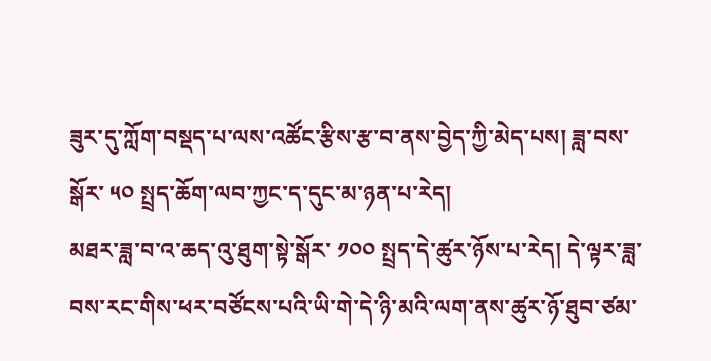ཟུར་དུ་ཀློག་བསྡད་པ་ལས་འཚོང་རྩིས་རྩ་བ་ནས་བྱེད་ཀྱི་མེད་པས། ཟླ་བས་སྒོར་ ༥༠ སྤྲད་ཆོག་ལབ་ཀྱང་ད་དུང་མ་ཉན་པ་རེད།
མཐར་ཟླ་བ་འ་ཆད་འུ་ཐུག་སྟེ་སྒོར་ ༡༠༠ སྤྲད་དེ་ཚུར་ཉོས་པ་རེད། དེ་ལྟར་ཟླ་བས་རང་གིས་ཕར་བཙོངས་པའི་ཡི་གེ་དེ་ཉི་མའི་ལག་ནས་ཚུར་ཉོ་ཐུབ་ཙམ་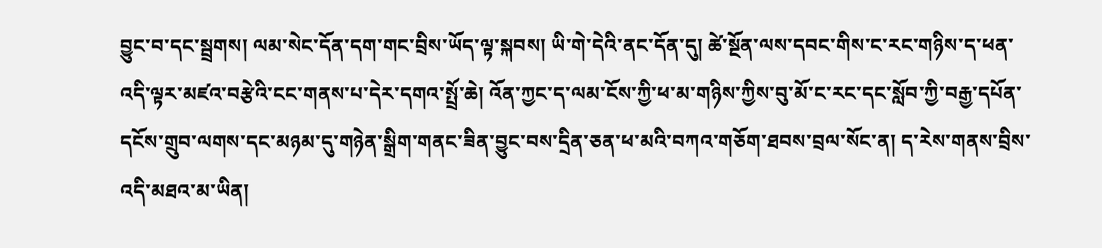བྱུང་བ་དང་སྦྲགས། ལམ་སེང་དོན་དག་གང་བྲིས་ཡོད་ལྟ་སྐབས། ཡི་གེ་དེའི་ནང་དོན་དུ། ཚེ་སྔོན་ལས་དབང་གིས་ང་རང་གཉིས་ད་ཕན་འདི་ལྟར་མཛའ་བརྩེའི་ངང་གནས་པ་དེར་དགའ་སྤྲོ་ཆེ། འོན་ཀྱང་ད་ལམ་ངོས་ཀྱི་ཕ་མ་གཉིས་ཀྱིས་བུ་མོ་ང་རང་དང་སློབ་ཀྱི་བརྒྱ་དཔོན་དངོས་གྲུབ་ལགས་དང་མཉམ་དུ་གཉེན་སྒྲིག་གནང་ཟིན་བྱུང་བས་དྲིན་ཅན་ཕ་མའི་བཀའ་གཅོག་ཐབས་བྲལ་སོང་ན། ད་རེས་གནས་བྲིས་འདི་མཐའ་མ་ཡིན།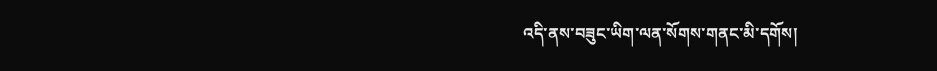འདི་ནས་བཟུང་ཡིག་ལན་སོགས་གནང་མི་དགོས།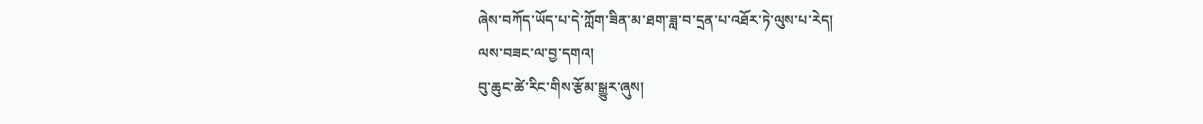ཞེས་བཀོད་ཡོད་པ་དེ་ཀློག་ཟིན་མ་ཐག་ཟླ་བ་དྲན་པ་འཐོར་ཏེ་ལུས་པ་རེད།
ལས་བཟང་ལ་བྱ་དགའ།
བུ་ཆུང་ཚེ་རིང་གིས་རྩོམ་སྒྱུར་ཞུས།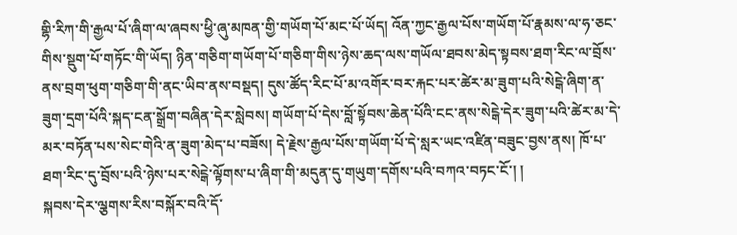གྷི་རིཀ་གི་རྒྱལ་པོ་ཞིག་ལ་ཞབས་ཕྱི་ཞུ་མཁན་གྱི་གཡོག་པོ་མང་པོ་ཡོད། འོན་ཀྱང་རྒྱལ་པོས་གཡོག་པོ་རྣམས་ལ་ཧ་ཅང་གིས་སྡུག་པོ་གཏོང་གི་ཡོད། ཉིན་གཅིག་གཡོག་པོ་གཅིག་གིས་ཉེས་ཆད་ལས་གཡོལ་ཐབས་མེད་སྟབས་ཐག་རིང་ལ་བྲོས་ནས་བྲག་ཕུག་གཅིག་གི་ནང་ཡིབ་ནས་བསྡད། དུས་ཚོད་རིང་པོ་མ་འགོར་བར་རྐང་པར་ཚེར་མ་ཟུག་པའི་སེངྒེ་ཞིག་ན་ཟུག་དྲག་པོའི་སྐད་ངན་སྒྲོག་བཞིན་དེར་སླེབས། གཡོག་པོ་དེས་བློ་སྟོབས་ཆེན་པོའི་ངང་ནས་སེངྒེ་དེར་ཟུག་པའི་ཚེར་མ་དེ་མར་བཏོན་པས་སེང་གེའི་ན་ཟུག་མེད་པ་བཟོས། དེ་རྗེས་རྒྱལ་པོས་གཡོག་པོ་དེ་སླར་ཡང་འཛིན་བཟུང་བྱས་ནས། ཁོ་པ་ཐག་རིང་དུ་བྲོས་པའི་ཉེས་པར་སེངྒེ་ལྟོགས་པ་ཞིག་གི་མདུན་དུ་གཡུག་དགོས་པའི་བཀའ་བཏང་ངོ་། །
སྐབས་དེར་ལྕགས་རིས་བསྐོར་བའི་དོ་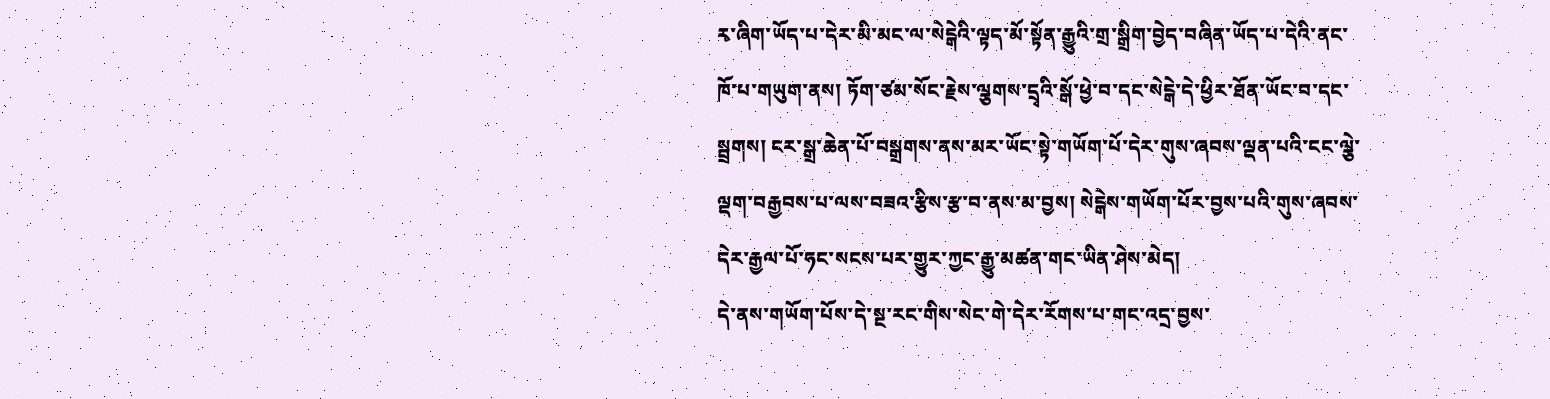རྭ་ཞིག་ཡོད་པ་དེར་མི་མང་ལ་སེངྒེའི་ལྟད་མོ་སྟོན་རྒྱུའི་གྲ་སྒྲིག་བྱེད་བཞིན་ཡོད་པ་དེའི་ནང་ཁོ་པ་གཡུག་ནས། ཏོག་ཙམ་སོང་རྗེས་ལྕགས་དྲྭའི་སྒོ་ཕྱེ་བ་དང་སེངྒེ་དེ་ཕྱིར་ཐོན་ཡོང་བ་དང་སྦྲགས། ངར་སྒྲ་ཆེན་པོ་བསྒྲགས་ནས་མར་ཡོང་སྟེ་གཡོག་པོ་དེར་གུས་ཞབས་ལྡན་པའི་ངང་ལྕེ་ལྡག་བརྒྱབས་པ་ལས་བཟའ་རྩིས་རྩ་བ་ནས་མ་བྱས། སེངྒེས་གཡོག་པོར་བྱས་པའི་གུས་ཞབས་དེར་རྒྱལ་པོ་ཧང་སངས་པར་གྱུར་ཀྱང་རྒྱུ་མཚན་གང་ཡིན་ཤེས་མེད།
དེ་ནས་གཡོག་པོས་དེ་སྔ་རང་གིས་སེང་གེ་དེར་རོགས་པ་གང་འདྲ་བྱས་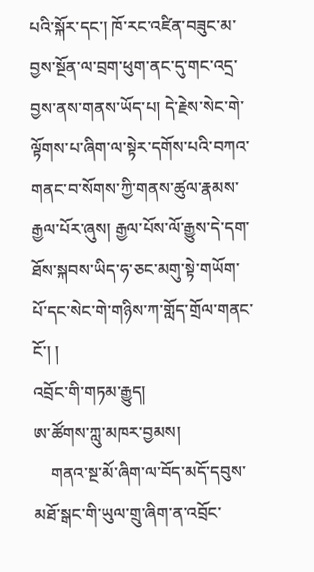པའི་སྐོར་དང་། ཁོ་རང་འཛིན་བཟུང་མ་བྱས་སྔོན་ལ་བྲག་ཕུག་ནང་དུ་གང་འདྲ་བྱས་ནས་གནས་ཡོད་པ། དེ་རྗེས་སེང་གེ་ལྟོགས་པ་ཞིག་ལ་སྟེར་དགོས་པའི་བཀའ་གནང་བ་སོགས་ཀྱི་གནས་ཚུལ་རྣམས་རྒྱལ་པོར་ཞུས། རྒྱལ་པོས་ལོ་རྒྱུས་དེ་དག་ཐོས་སྐབས་ཡིད་ཧ་ཅང་མགུ་སྟེ་གཡོག་པོ་དང་སེང་གེ་གཉིས་ཀ་གློད་གྲོལ་གནང་ངོ་། །
འབྲོང་གི་གཏམ་རྒྱུད།
ཨ་ཚོགས་ཀླུ་མཁར་བྱམས།
    གནའ་སྔ་མོ་ཞིག་ལ་བོད་མདོ་དབུས་མཐོ་སྒང་གི་ཡུལ་གྲུ་ཞིག་ན་འབྲོང་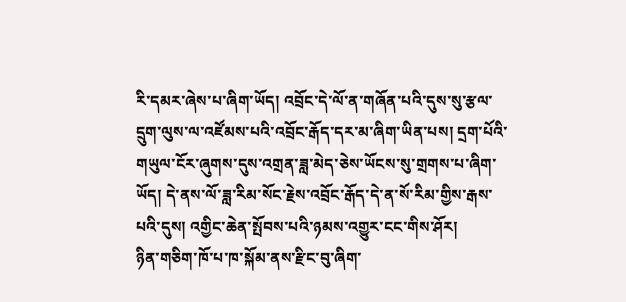རི་དམར་ཞེས་པ་ཞིག་ཡོད། འབྲོང་དེ་ལོ་ན་གཞོན་པའི་དུས་སུ་རྩལ་དྲུག་ལུས་ལ་འཛོམས་པའི་འབྲོང་རྒོད་དར་མ་ཞིག་ཡིན་པས། དྲག་པོའི་གཡུལ་ངོར་ཞུགས་དུས་འགྲན་ཟླ་མེད་ཅེས་ཡོངས་སུ་གྲགས་པ་ཞིག་ཡོད། དེ་ནས་ལོ་ཟླ་རིམ་སོང་རྗེས་འབྲོང་རྒོད་དེ་ན་སོ་རིམ་གྱིས་རྒས་པའི་དུས། འགྱིང་ཆེན་སྤོབས་པའི་ཉམས་འགྱུར་ངང་གིས་ཤོར།
ཉིན་གཅིག་ཁོ་པ་ཁ་སྐོམ་ནས་རྫིང་བུ་ཞིག་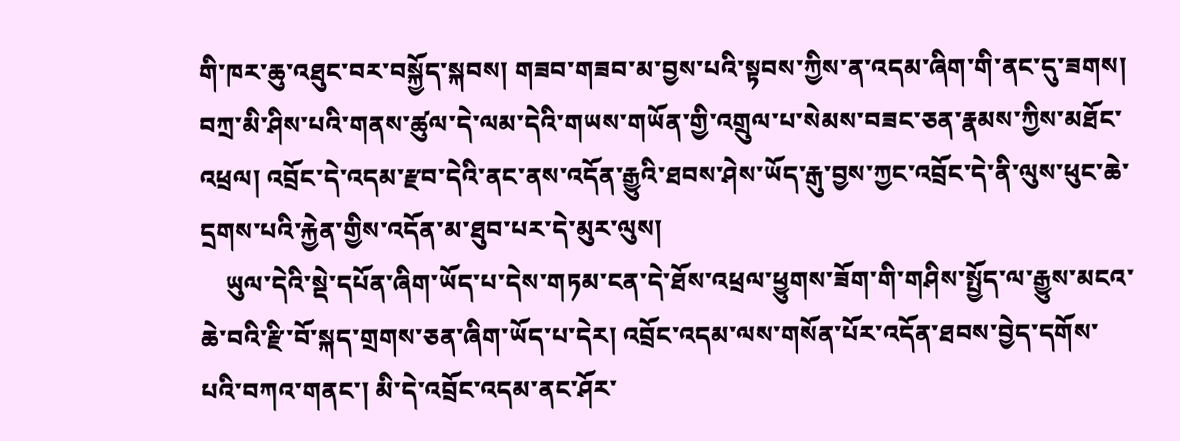གི་ཁར་ཆུ་འཐུང་བར་བསྐྱོད་སྐབས། གཟབ་གཟབ་མ་བྱས་པའི་སྟབས་ཀྱིས་ན་འདམ་ཞིག་གི་ནང་དུ་ཟགས། བཀྲ་མི་ཤིས་པའི་གནས་ཚུལ་དེ་ལམ་དེའི་གཡས་གཡོན་གྱི་འགྲུལ་པ་སེམས་བཟང་ཅན་རྣམས་ཀྱིས་མཐོང་འཕྲལ། འབྲོང་དེ་འདམ་རྫབ་དེའི་ནང་ནས་འདོན་རྒྱུའི་ཐབས་ཤེས་ཡོད་རྒུ་བྱས་ཀྱང་འབྲོང་དེ་ནི་ལུས་ཕུང་ཆེ་དྲགས་པའི་རྐྱེན་གྱིས་འདོན་མ་ཐུབ་པར་དེ་མུར་ལུས།
    ཡུལ་དེའི་སྡེ་དཔོན་ཞིག་ཡོད་པ་དེས་གཏམ་ངན་དེ་ཐོས་འཕྲལ་ཕྱུགས་ཟོག་གི་གཤིས་སྤྱོད་ལ་རྒྱུས་མངའ་ཆེ་བའི་རྫི་བོ་སྐད་གྲགས་ཅན་ཞིག་ཡོད་པ་དེར། འབྲོང་འདམ་ལས་གསོན་པོར་འདོན་ཐབས་བྱེད་དགོས་པའི་བཀའ་གནང་། མི་དེ་འབྲོང་འདམ་ནང་ཤོར་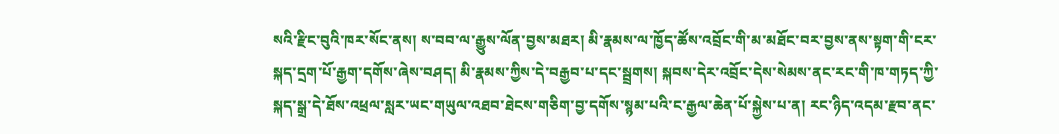སའི་རྫིང་བུའི་ཁར་སོང་ནས། ས་བབ་ལ་རྒྱུས་ལོན་བྱས་མཐར། མི་རྣམས་ལ་ཁྱོད་ཚོས་འབྲོང་གི་མ་མཐོང་བར་བྱས་ནས་སྟག་གི་ངར་སྐད་དྲག་པོ་རྒྱག་དགོས་ཞེས་བཤད། མི་རྣམས་ཀྱིས་དེ་བརྒྱབ་པ་དང་སྦྲགས། སྐབས་དེར་འབྲོང་དེས་སེམས་ནང་རང་གི་ཁ་གཏད་ཀྱི་སྐད་སྒྲ་དེ་ཐོས་འཕྲལ་སླར་ཡང་གཡུལ་འཐབ་ཐེངས་གཅིག་བྱ་དགོས་སྙམ་པའི་ང་རྒྱལ་ཆེན་པོ་སྐྱེས་པ་ན། རང་ཉིད་འདམ་རྫབ་ནང་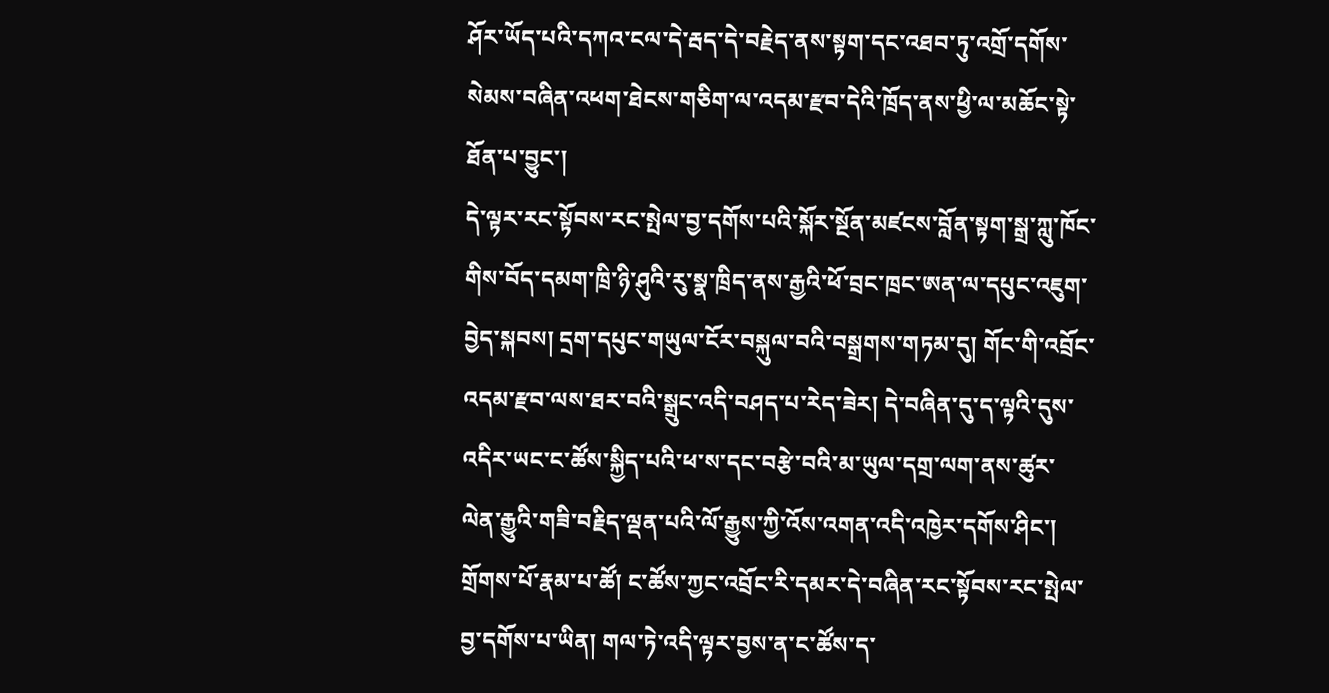ཤོར་ཡོད་པའི་དཀའ་ངལ་དེ་རྦད་དེ་བརྗེད་ནས་སྟག་དང་འཐབ་ཏུ་འགྲོ་དགོས་སེམས་བཞིན་འཕག་ཐེངས་གཅིག་ལ་འདམ་རྫབ་དེའི་ཁྲོད་ནས་ཕྱི་ལ་མཆོང་སྟེ་ཐོན་པ་བྱུང་།
དེ་ལྟར་རང་སྟོབས་རང་སྤེལ་བྱ་དགོས་པའི་སྐོར་སྔོན་མཛངས་བློན་སྟག་སྒྲ་ཀླུ་ཁོང་གིས་བོད་དམག་ཁྲི་ཉི་ཤུའི་རུ་སྣ་ཁྲིད་ནས་རྒྱའི་ཕོ་བྲང་ཁྲང་ཨན་ལ་དཔུང་འཇུག་བྱེད་སྐབས། དྲག་དཔུང་གཡུལ་ངོར་བསྐུལ་བའི་བསྒྲགས་གཏམ་དུ། གོང་གི་འབྲོང་འདམ་རྫབ་ལས་ཐར་བའི་སྒྲུང་འདི་བཤད་པ་རེད་ཟེར། དེ་བཞིན་དུ་ད་ལྟའི་དུས་འདིར་ཡང་ང་ཚོས་སྐྱིད་པའི་ཕ་ས་དང་བརྩེ་བའི་མ་ཡུལ་དགྲ་ལག་ནས་ཚུར་ལེན་རྒྱུའི་གཟི་བརྗིད་ལྡན་པའི་ལོ་རྒྱུས་ཀྱི་འོས་འགན་འདི་འཁྱེར་དགོས་ཤིང་། གྲོགས་པོ་རྣམ་པ་ཚོ། ང་ཚོས་ཀྱང་འབྲོང་རི་དམར་དེ་བཞིན་རང་སྟོབས་རང་སྤེལ་བྱ་དགོས་པ་ཡིན། གལ་ཏེ་འདི་ལྟར་བྱས་ན་ང་ཚོས་ད་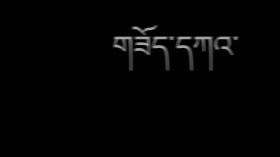གཟོད་དཀའ་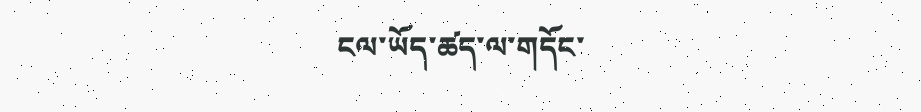ངལ་ཡོད་ཚད་ལ་གདོང་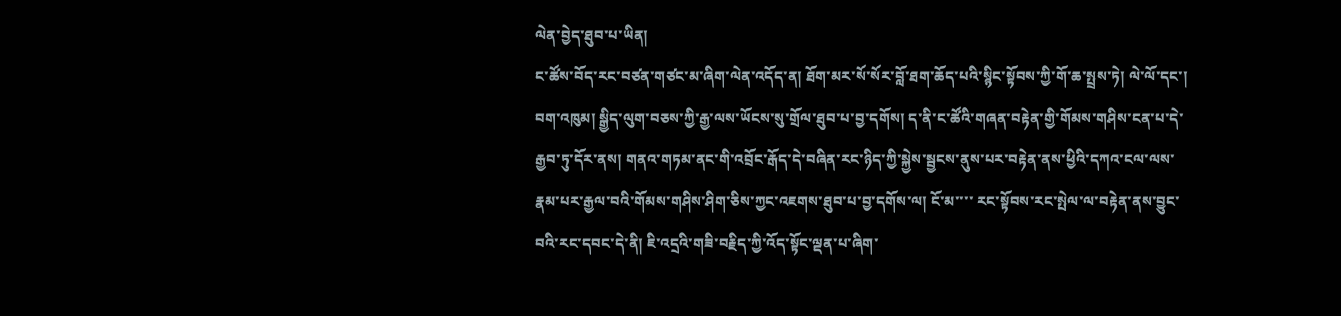ལེན་བྱེད་ཐུབ་པ་ཡིན།
ང་ཚོས་བོད་རང་བཙན་གཙང་མ་ཞིག་ལེན་འདོད་ན། ཐོག་མར་སོ་སོར་བློ་ཐག་ཆོད་པའི་སྙིང་སྟོབས་ཀྱི་གོ་ཆ་སྤྲས་ཏེ། ལེ་ལོ་དང་། བག་འཁུམ། སྒྱིད་ལུག་བཅས་ཀྱི་རྒྱ་ལས་ཡོངས་སུ་གྲོལ་ཐུབ་པ་བྱ་དགོས། ད་ནི་ང་ཚོའི་གཞན་བརྟེན་གྱི་གོམས་གཤིས་ངན་པ་དེ་རྒྱབ་ཏུ་དོར་ནས། གནའ་གཏམ་ནང་གི་འབྲོང་རྒོད་དེ་བཞིན་རང་ཉིད་ཀྱི་སྐྱེས་སྦྱངས་ནུས་པར་བརྟེན་ནས་ཕྱིའི་དཀའ་ངལ་ལས་རྣམ་པར་རྒྱལ་བའི་གོམས་གཤིས་ཤིག་ཅིས་ཀྱང་འཇགས་ཐུབ་པ་བྱ་དགོས་ལ། ངོ་མ་་་་ རང་སྟོབས་རང་སྤེལ་ལ་བརྟེན་ནས་བྱུང་བའི་རང་དབང་དེ་ནི། ཇི་འདྲའི་གཟི་བརྗིད་ཀྱི་འོད་སྟོང་ལྡན་པ་ཞིག་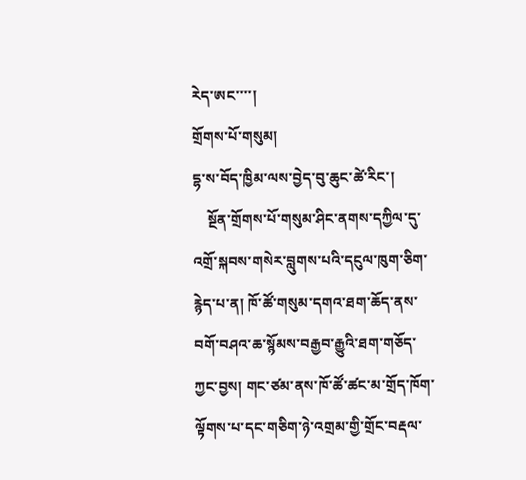རེད་ཨང་་་་།
གྲོགས་པོ་གསུམ།
དྷ་ས་བོད་ཁྱིམ་ལས་བྱེད་བུ་ཆུང་ཚེ་རིང་།
    སྔོན་གྲོགས་པོ་གསུམ་ཤིང་ནགས་དཀྱིལ་དུ་འགྲོ་སྐབས་གསེར་བླུགས་པའི་དངུལ་ཁུག་ཅིག་རྙེད་པ་ན། ཁོ་ཚོ་གསུམ་དགའ་ཐག་ཆོད་ནས་བགོ་བཤའ་ཆ་སྙོམས་བརྒྱབ་རྒྱུའི་ཐག་གཅོད་ཀྱང་བྱས། གང་ཙམ་ནས་ཁོ་ཚོ་ཚང་མ་གྲོད་ཁོག་ལྟོགས་པ་དང་གཅིག་ཉེ་འགྲམ་གྱི་གྲོང་བརྡལ་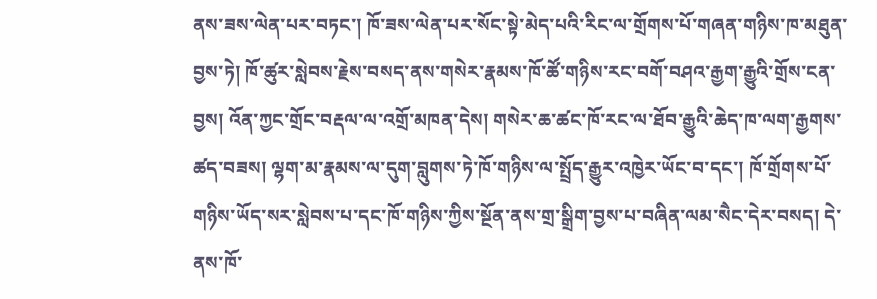ནས་ཟས་ལེན་པར་བཏང་། ཁོ་ཟས་ལེན་པར་སོང་སྟེ་མེད་པའི་རིང་ལ་གྲོགས་པོ་གཞན་གཉིས་ཁ་མཐུན་བྱས་ཏེ། ཁོ་ཚུར་སླེབས་རྗེས་བསད་ནས་གསེར་རྣམས་ཁོ་ཚོ་གཉིས་རང་བགོ་བཤའ་རྒྱག་རྒྱུའི་གྲོས་ངན་བྱས། འོན་ཀྱང་གྲོང་བརྡལ་ལ་འགྲོ་མཁན་དེས། གསེར་ཆ་ཚང་ཁོ་རང་ལ་ཐོབ་རྒྱུའི་ཆེད་ཁ་ལག་རྒྱགས་ཚད་བཟས། ལྷག་མ་རྣམས་ལ་དུག་བླུགས་ཏེ་ཁོ་གཉིས་ལ་སྤྲོད་རྒྱུར་འཁྱེར་ཡོང་བ་དང་། ཁོ་གྲོགས་པོ་གཉིས་ཡོད་སར་སླེབས་པ་དང་ཁོ་གཉིས་ཀྱིས་སྔོན་ནས་གྲ་སྒྲིག་བྱས་པ་བཞིན་ལམ་སཻང་དེར་བསད། དེ་ནས་ཁོ་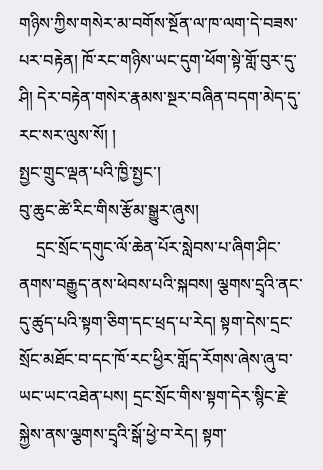གཉིས་ཀྱིས་གསེར་མ་བགོས་སྔོན་ལ་ཁ་ལག་དེ་བཟས་པར་བརྟེན། ཁོ་རང་གཉིས་ཡང་དུག་ཕོག་སྟེ་གློ་བུར་དུ་ཤི། དེར་བརྟེན་གསེར་རྣམས་སྔར་བཞིན་བདག་མེད་དུ་རང་སར་ལུས་སོ། །
སྤྱང་གྲུང་ལྡན་པའི་ཁྱི་སྤྱང་།
བུ་ཆུང་ཚེ་རིང་གིས་རྩོམ་སྒྱུར་ཞུས།
    དྲང་སྲོང་དགུང་ལོ་ཆེན་པོར་སླེབས་པ་ཞིག་ཤིང་ནགས་བརྒྱུད་ནས་ཕེབས་པའི་སྐབས། ལྕགས་དྲྭའི་ནང་དུ་ཚུད་པའི་སྟག་ཅིག་དང་ཕྲད་པ་རེད། སྟག་དེས་དྲང་སྲོང་མཐོང་བ་དང་ཁོ་རང་ཕྱིར་གློད་རོགས་ཞེས་ཞུ་བ་ཡང་ཡང་འཐེན་པས། དྲང་སྲོང་གིས་སྟག་དེར་སྙིང་རྗེ་སྐྱེས་ནས་ལྕགས་དྲྭའི་སྒོ་ཕྱེ་བ་རེད། སྟག་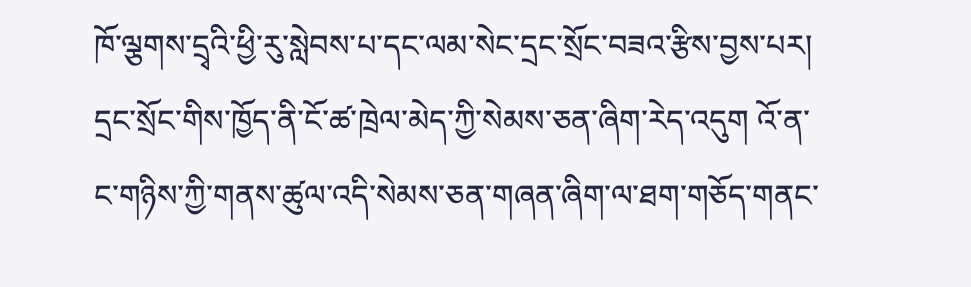ཁོ་ལྕགས་དྲྭའི་ཕྱི་རུ་སླེབས་པ་དང་ལམ་སེང་དྲང་སྲོང་བཟའ་རྩིས་བྱས་པར། དྲང་སྲོང་གིས་ཁྱོད་ནི་ངོ་ཚ་ཁྲེལ་མེད་ཀྱི་སེམས་ཅན་ཞིག་རེད་འདུག འོ་ན་ང་གཉིས་ཀྱི་གནས་ཚུལ་འདི་སེམས་ཅན་གཞན་ཞིག་ལ་ཐག་གཅོད་གནང་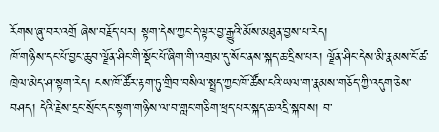རོགས་ཞུ་བར་འགྲོ ཞེས་བརྗོད་པར། སྟག་དེས་ཀྱང་དེ་ལྟར་བྱ་རྒྱུའི་མོས་མཐུན་བྱས་པ་རེད།
ཁོ་གཉིས་དང་པོ་བྱང་ཆུབ་ལྗོན་ཤིང་གི་སྡོང་པོ་ཞིག་གི་འགྲམ་དུ་སོང་ནས་སྐད་ཆ་དྲིས་པར། ལྗོན་ཤིང་དེས་མི་རྣམས་ངོ་ཚ་ཁྲེལ་མེད་ཤ་སྟག་རེད། ངས་ཁོ་ཚོར་རྟག་ཏུ་གྲིབ་བསིལ་སྤྲད་ཀྱང་ཁོ་ཚོས་ངའི་ཡལ་ག་རྣམས་གཅོད་ཀྱི་འདུག་ཅེས་བཤད། དེའི་རྗེས་དྲང་སྲོང་དང་སྟག་གཉིས་ལ་བ་གླང་གཅིག་ཕྲད་པར་སྐད་ཆ་འདྲི་སྐབས། བ་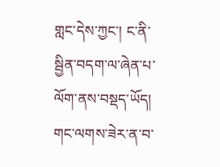གླང་དེས་ཀྱང་། ང་ནི་སྦྱིན་བདག་ལ་ཞེན་པ་ལོག་ནས་བསྡད་ཡོད། གང་ལགས་ཟེར་ན་བ་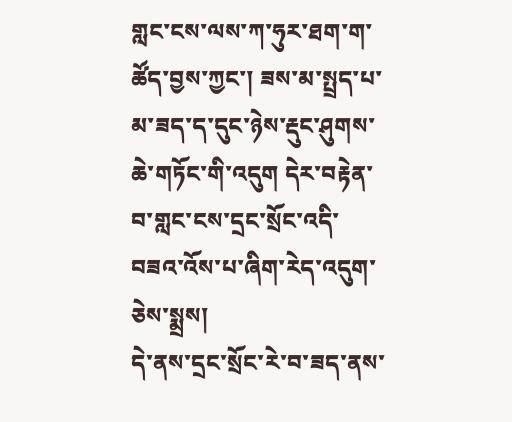གླང་ངས་ལས་ཀ་ཧུར་ཐག་ག་ཚོད་བྱས་ཀྱང་། ཟས་མ་སྤྲད་པ་མ་ཟད་ད་དུང་ཉེས་རྡུང་ཤུགས་ཆེ་གཏོང་གི་འདུག དེར་བརྟེན་བ་གླང་ངས་དྲང་སྲོང་འདི་བཟའ་འོས་པ་ཞིག་རེད་འདུག་ཅེས་སྨྲས།
དེ་ནས་དྲང་སྲོང་རེ་བ་ཟད་ནས་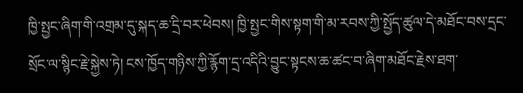ཁྱི་སྤྱང་ཞིག་གི་འགྲམ་དུ་སྐད་ཆ་དྲི་བར་ཕེབས། ཁྱི་སྤྱང་གིས་སྟག་གི་མ་རབས་ཀྱི་སྤྱོད་ཚུལ་དེ་མཐོང་བས་དྲང་སྲོང་ལ་སྙིང་རྗེ་སྐྱེས་ཏེ། ངས་ཁྱོད་གཉིས་ཀྱི་རྙོག་དྲ་འདིའི་བྱུང་སྟངས་ཆ་ཚང་བ་ཞིག་མཐོང་རྗེས་ཐག་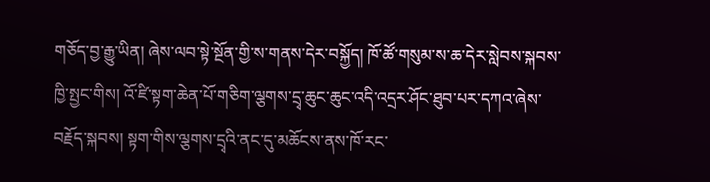གཅོད་བྱ་རྒྱུ་ཡིན། ཞེས་ལབ་སྟེ་སྔོན་གྱི་ས་གནས་དེར་བསྐྱོད། ཁོ་ཚོ་གསུམ་ས་ཆ་དེར་སླེབས་སྐབས་ཁྱི་སྤྱང་གིས། འོ་ཛི་སྟག་ཆེན་པོ་གཅིག་ལྕགས་དྲྭ་ཆུང་ཆུང་འདི་འདྲར་ཤོང་ཐུབ་པར་དཀའ་ཞེས་བརྗོད་སྐབས། སྟག་གིས་ལྕགས་དྲྭའི་ནང་དུ་མཆོངས་ནས་ཁོ་རང་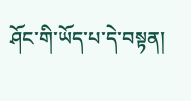ཤོང་གི་ཡོད་པ་དེ་བསྟན།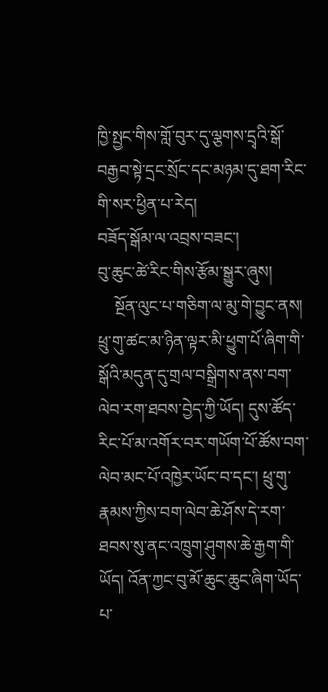ཁྱི་སྤྱང་གིས་གློ་བུར་དུ་ལྕགས་དྲྭའི་སྒོ་བརྒྱབ་སྟེ་དྲང་སྲོང་དང་མཉམ་དུ་ཐག་རིང་གི་སར་ཕྱིན་པ་རེད།
བཟོད་སྒོམ་ལ་འབྲས་བཟང་།
བུ་ཆུང་ཚེ་རིང་གིས་རྩོམ་སྒྱུར་ཞུས།
    སྔོན་ལུང་པ་གཅིག་ལ་མུ་གེ་བྱུང་ནས། ཕྲུ་གུ་ཚང་མ་ཉིན་ལྟར་མི་ཕྱུག་པོ་ཞིག་གི་སྒོའི་མདུན་དུ་གྲལ་བསྒྲིགས་ནས་བག་ལེབ་རག་ཐབས་བྱེད་ཀྱི་ཡོད། དུས་ཚོད་རིང་པོ་མ་འགོར་བར་གཡོག་པོ་ཚོས་བག་ལེབ་མང་པོ་འཁྱེར་ཡོང་བ་དང་། ཕྲུ་གུ་རྣམས་ཀྱིས་བག་ལེབ་ཆེ་ཤོས་དེ་རག་ཐབས་སུ་ནང་འཁྲུག་ཤུགས་ཆེ་རྒྱག་གི་ཡོད། འོན་ཀྱང་བུ་མོ་ཆུང་ཆུང་ཞིག་ཡོད་པ་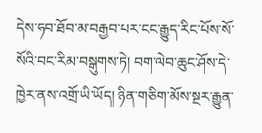དེས་ཧབ་ཐོབ་མ་བརྒྱབ་པར་ངང་རྒྱུད་རིང་པོས་སོ་སོའི་བང་རིམ་བསྒུགས་ཏེ། བག་ལེབ་ཆུང་ཤོས་དེ་ཁྱེར་ནས་འགྲོ་ཡི་ཡོད། ཉིན་གཅིག་མོས་སྔར་རྒྱུན་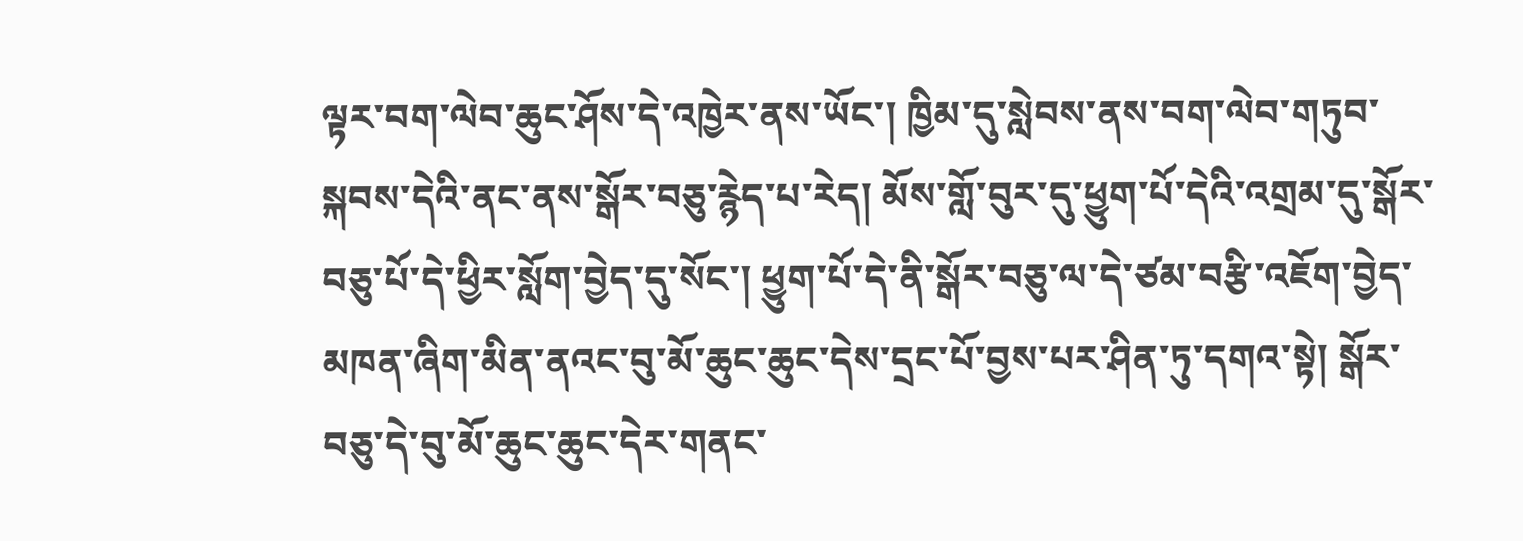ལྟར་བག་ལེབ་ཆུང་ཤོས་དེ་འཁྱེར་ནས་ཡོང་། ཁྱིམ་དུ་སླེབས་ནས་བག་ལེབ་གཏུབ་སྐབས་དེའི་ནང་ནས་སྒོར་བཅུ་རྙེད་པ་རེད། མོས་གློ་བུར་དུ་ཕྱུག་པོ་དེའི་འགྲམ་དུ་སྒོར་བཅུ་པོ་དེ་ཕྱིར་སློག་བྱེད་དུ་སོང་། ཕྱུག་པོ་དེ་ནི་སྒོར་བཅུ་ལ་དེ་ཙམ་བརྩི་འཇོག་བྱེད་མཁན་ཞིག་མིན་ནའང་བུ་མོ་ཆུང་ཆུང་དེས་དྲང་པོ་བྱས་པར་ཤིན་ཏུ་དགའ་སྟེ། སྒོར་བཅུ་དེ་བུ་མོ་ཆུང་ཆུང་དེར་གནང་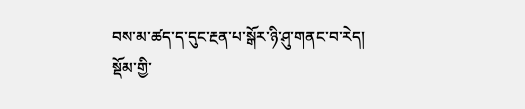བས་མ་ཚད་ད་དུང་རྔན་པ་སྒོར་ཉི་ཤུ་གནང་བ་རེད།
སྡོམ་གྱི་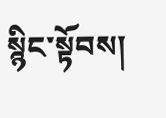སྙིང་སྟོབས།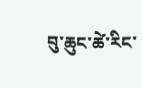བུ་ཆུང་ཚེ་རིང་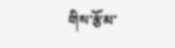གིས་རྩོམ་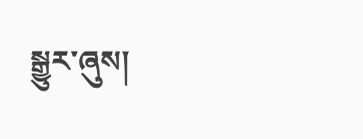སྒྱུར་ཞུས།